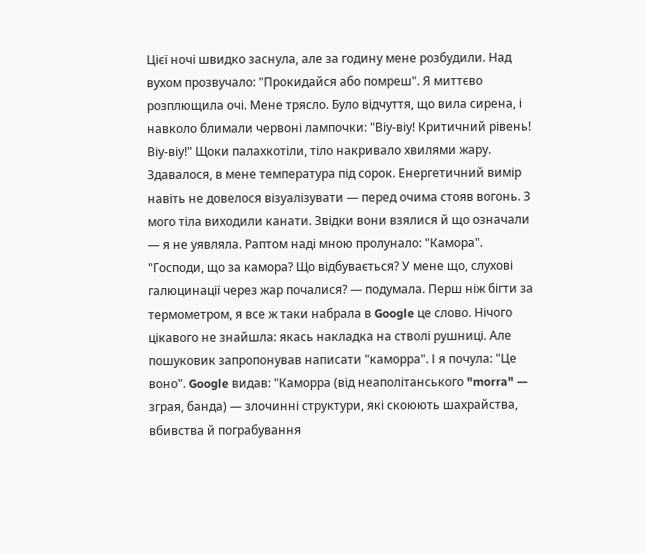Цієї ночі швидко заснула, але за годину мене розбудили. Над вухом прозвучало: "Прокидайся або помреш". Я миттєво розплющила очі. Мене трясло. Було відчуття, що вила сирена, і навколо блимали червоні лампочки: "Віу-віу! Критичний рівень! Віу-віу!" Щоки палахкотіли, тіло накривало хвилями жару. Здавалося, в мене температура під сорок. Енергетичний вимір навіть не довелося візуалізувати — перед очима стояв вогонь. З мого тіла виходили канати. Звідки вони взялися й що означали — я не уявляла. Раптом наді мною пролунало: "Камора". "Господи, що за камора? Що відбувається? У мене що, слухові галюцинації через жар почалися? — подумала. Перш ніж бігти за термометром, я все ж таки набрала в Google це слово. Нічого цікавого не знайшла: якась накладка на стволі рушниці. Але пошуковик запропонував написати "каморра". І я почула: "Це воно". Google видав: "Каморра (від неаполітанського "morra" — зграя, банда) — злочинні структури, які скоюють шахрайства, вбивства й пограбування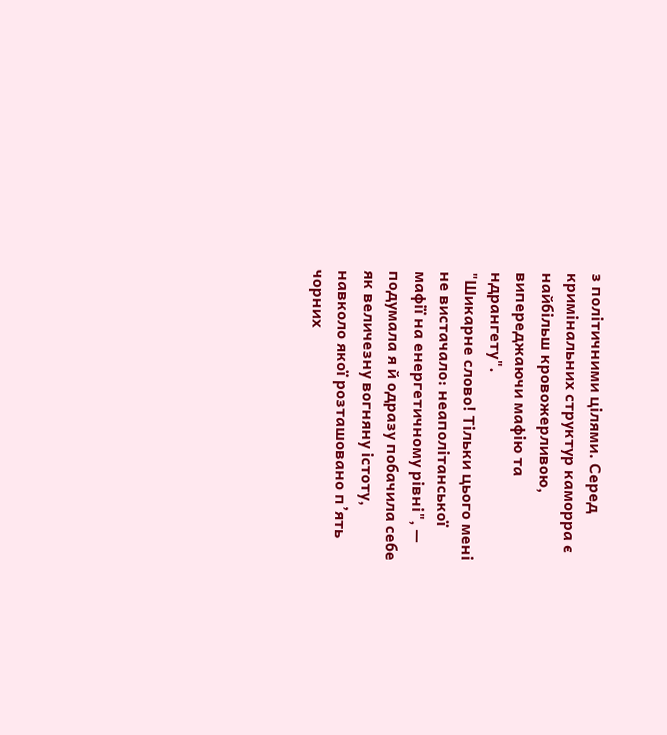з політичними цілями. Серед кримінальних структур каморра є найбільш кровожерливою, випереджаючи мафію та ндрангету".
"Шикарне слово! Тільки цього мені не вистачало: неаполітанської мафії на енергетичному рівні", — подумала я й одразу побачила себе як величезну вогняну істоту, навколо якої розташовано п’ять чорних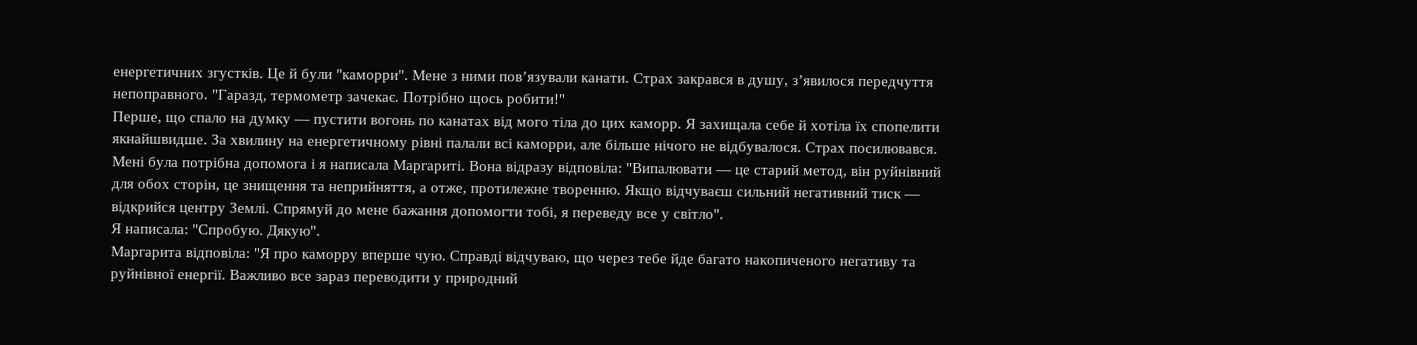енергетичних згустків. Це й були "каморри". Мене з ними пов’язували канати. Страх закрався в душу, з’явилося передчуття непоправного. "Гаразд, термометр зачекає. Потрібно щось робити!"
Перше, що спало на думку — пустити вогонь по канатах від мого тіла до цих каморр. Я захищала себе й хотіла їх спопелити якнайшвидше. За хвилину на енергетичному рівні палали всі каморри, але більше нічого не відбувалося. Страх посилювався. Мені була потрібна допомога і я написала Маргариті. Вона відразу відповіла: "Випалювати — це старий метод, він руйнівний для обох сторін, це знищення та неприйняття, а отже, протилежне творенню. Якщо відчуваєш сильний негативний тиск — відкрийся центру Землі. Спрямуй до мене бажання допомогти тобі, я переведу все у світло".
Я написала: "Спробую. Дякую".
Маргарита відповіла: "Я про каморру вперше чую. Справді відчуваю, що через тебе йде багато накопиченого негативу та руйнівної енергії. Важливо все зараз переводити у природний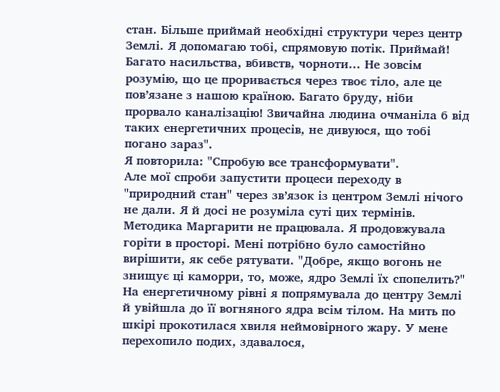стан. Більше приймай необхідні структури через центр Землі. Я допомагаю тобі, спрямовую потік. Приймай! Багато насильства, вбивств, чорноти... Не зовсім розумію, що це проривається через твоє тіло, але це пов’язане з нашою країною. Багато бруду, ніби прорвало каналізацію! Звичайна людина очманіла б від таких енергетичних процесів, не дивуюся, що тобі погано зараз".
Я повторила: "Спробую все трансформувати".
Але мої спроби запустити процеси переходу в "природний стан" через зв’язок із центром Землі нічого не дали. Я й досі не розуміла суті цих термінів. Методика Маргарити не працювала. Я продовжувала горіти в просторі. Мені потрібно було самостійно вирішити, як себе рятувати. "Добре, якщо вогонь не знищує ці каморри, то, може, ядро Землі їх спопелить?" На енергетичному рівні я попрямувала до центру Землі й увійшла до її вогняного ядра всім тілом. На мить по шкірі прокотилася хвиля неймовірного жару. У мене перехопило подих, здавалося,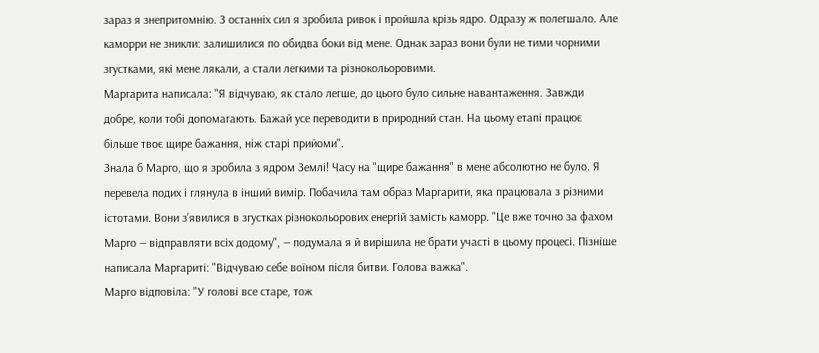зараз я знепритомнію. З останніх сил я зробила ривок і пройшла крізь ядро. Одразу ж полегшало. Але каморри не зникли: залишилися по обидва боки від мене. Однак зараз вони були не тими чорними згустками, які мене лякали, а стали легкими та різнокольоровими.
Маргарита написала: "Я відчуваю, як стало легше, до цього було сильне навантаження. Завжди добре, коли тобі допомагають. Бажай усе переводити в природний стан. На цьому етапі працює більше твоє щире бажання, ніж старі прийоми".
Знала б Марго, що я зробила з ядром Землі! Часу на "щире бажання" в мене абсолютно не було. Я перевела подих і глянула в інший вимір. Побачила там образ Маргарити, яка працювала з різними істотами. Вони з’явилися в згустках різнокольорових енергій замість каморр. "Це вже точно за фахом Марго — відправляти всіх додому", — подумала я й вирішила не брати участі в цьому процесі. Пізніше написала Маргариті: "Відчуваю себе воїном після битви. Голова важка".
Марго відповіла: "У голові все старе, тож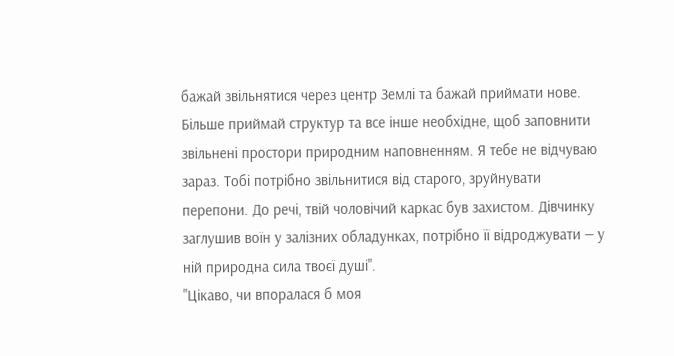бажай звільнятися через центр Землі та бажай приймати нове. Більше приймай структур та все інше необхідне, щоб заповнити звільнені простори природним наповненням. Я тебе не відчуваю зараз. Тобі потрібно звільнитися від старого, зруйнувати перепони. До речі, твій чоловічий каркас був захистом. Дівчинку заглушив воїн у залізних обладунках, потрібно її відроджувати — у ній природна сила твоєї душі".
"Цікаво, чи впоралася б моя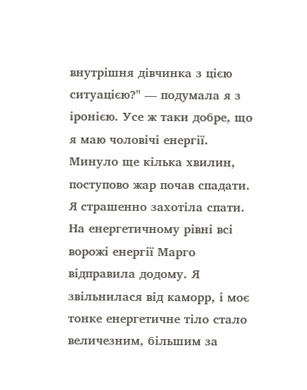внутрішня дівчинка з цією ситуацією?" — подумала я з іронією. Усе ж таки добре, що я маю чоловічі енергії.
Минуло ще кілька хвилин, поступово жар почав спадати. Я страшенно захотіла спати. На енергетичному рівні всі ворожі енергії Марго відправила додому. Я звільнилася від каморр, і моє тонке енергетичне тіло стало величезним, більшим за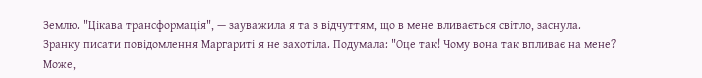Землю. "Цікава трансформація", — зауважила я та з відчуттям, що в мене вливається світло, заснула.
Зранку писати повідомлення Маргариті я не захотіла. Подумала: "Оце так! Чому вона так впливає на мене? Може,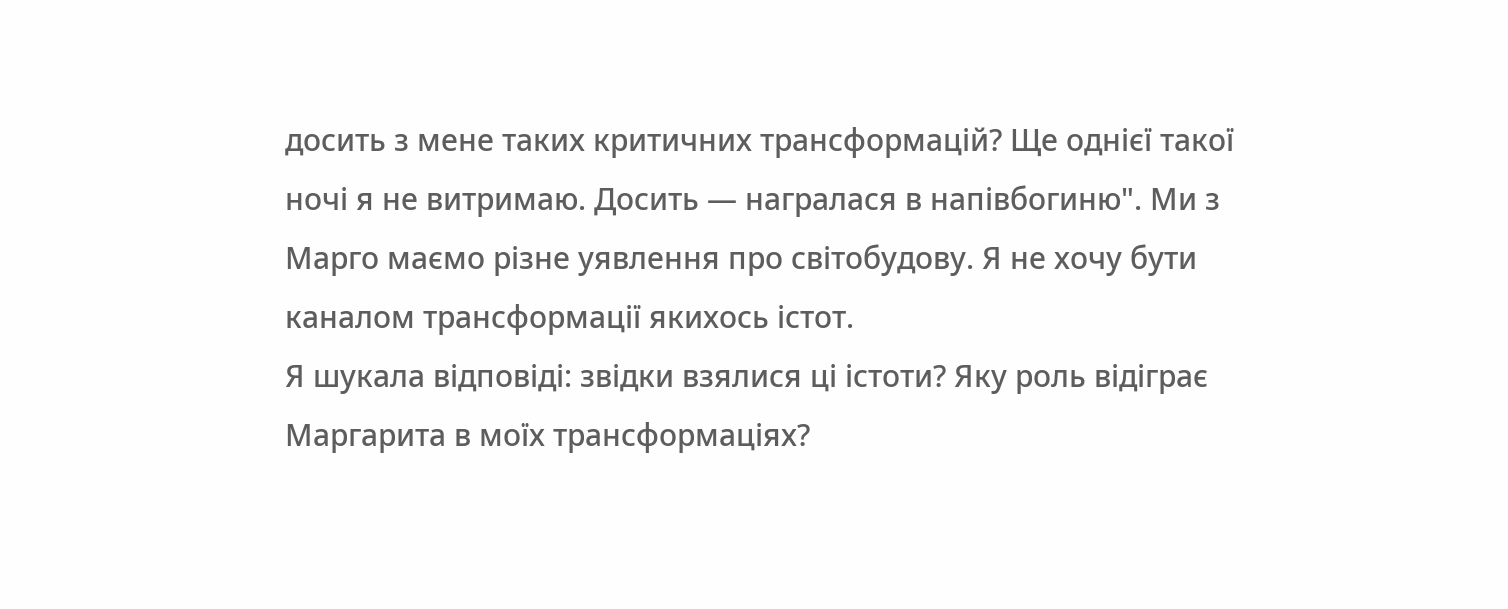досить з мене таких критичних трансформацій? Ще однієї такої ночі я не витримаю. Досить — награлася в напівбогиню". Ми з Марго маємо різне уявлення про світобудову. Я не хочу бути каналом трансформації якихось істот.
Я шукала відповіді: звідки взялися ці істоти? Яку роль відіграє Маргарита в моїх трансформаціях?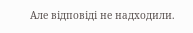Але відповіді не надходили.